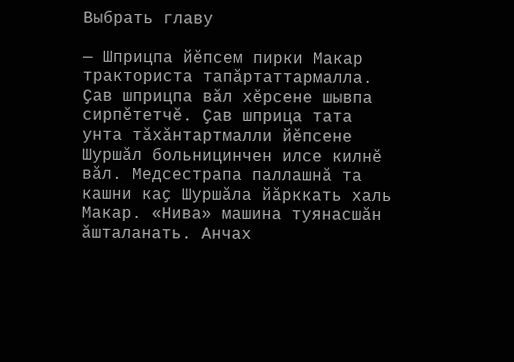Выбрать главу

— Шприцпа йӗпсем пирки Макар тракториста тапӑртаттармалла. Ҫав шприцпа вӑл хӗрсене шывпа сирпӗтетчӗ. Ҫав шприца тата унта тӑхӑнтартмалли йӗпсене Шуршӑл больницинчен илсе килнӗ вӑл. Медсестрапа паллашнӑ та кашни каҫ Шуршӑла йӑрккать халь Макар. «Нива» машина туянасшӑн ӑшталанать. Анчах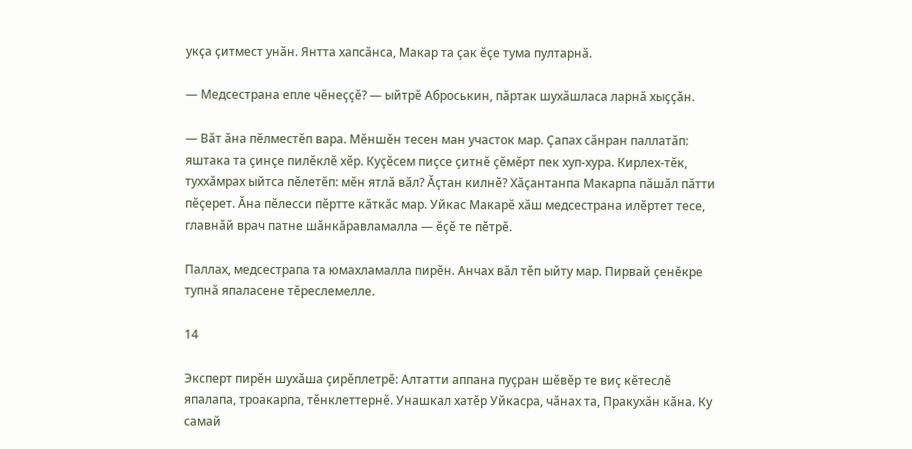укҫа ҫитмест унӑн. Янтта хапсӑнса, Макар та ҫак ӗҫе тума пултарнӑ.

— Медсестрана епле чӗнеҫҫӗ? — ыйтрӗ Аброськин, пӑртак шухӑшласа ларнӑ хыҫҫӑн.

— Вӑт ӑна пӗлместӗп вара. Мӗншӗн тесен ман участок мар. Ҫапах сӑнран паллатӑп: яштака та ҫинҫе пилӗклӗ хӗр. Куҫӗсем пиҫсе ҫитнӗ ҫӗмӗрт пек хуп-хура. Кирлех-тӗк, туххӑмрах ыйтса пӗлетӗп: мӗн ятлӑ вӑл? Ӑҫтан килнӗ? Хӑҫантанпа Макарпа пӑшӑл пӑтти пӗҫерет. Ӑна пӗлесси пӗртте кӑткӑс мар. Уйкас Макарӗ хӑш медсестрана илӗртет тесе, главнӑй врач патне шӑнкӑравламалла — ӗҫӗ те пӗтрӗ.

Паллах, медсестрапа та юмахламалла пирӗн. Анчах вӑл тӗп ыйту мар. Пирвай ҫенӗкре тупнӑ япаласене тӗреслемелле.

14

Эксперт пирӗн шухӑша ҫирӗплетрӗ: Алтатти аппана пуҫран шӗвӗр те виҫ кӗтеслӗ япалапа, троакарпа, тӗнклеттернӗ. Унашкал хатӗр Уйкасра, чӑнах та, Пракухӑн кӑна. Ку самай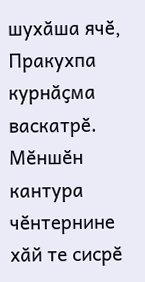шухӑша ячӗ, Пракухпа курнӑҫма васкатрӗ. Мӗншӗн кантура чӗнтернине хӑй те сисрӗ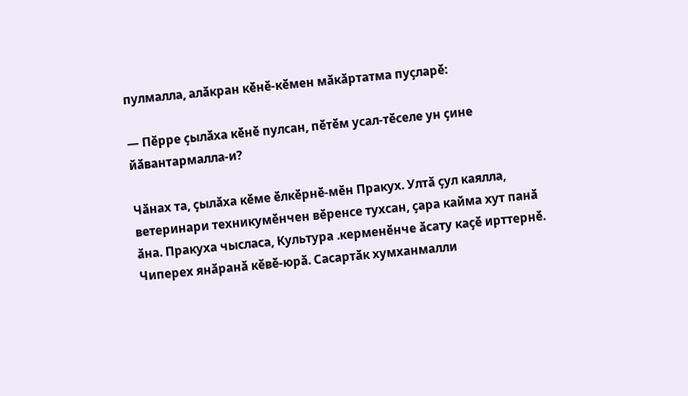пулмалла, алӑкран кӗнӗ-кӗмен мӑкӑртатма пуҫларӗ:

— Пӗрре ҫылӑха кӗнӗ пулсан, пӗтӗм усал-тӗселе ун ҫине йӑвантармалла-и?

Чӑнах та, ҫылӑха кӗме ӗлкӗрнӗ-мӗн Пракух. Ултӑ ҫул каялла, ветеринари техникумӗнчен вӗренсе тухсан, ҫара кайма хут панӑ ӑна. Пракуха чысласа, Культура .керменӗнче ӑсату каҫӗ ирттернӗ. Чиперех янӑранӑ кӗвӗ-юрӑ. Сасартӑк хумханмалли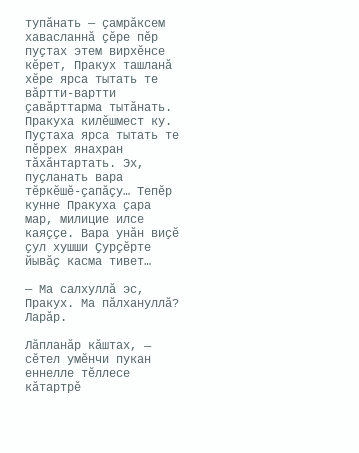тупӑнать — ҫамрӑксем хавасланнӑ ҫӗре пӗр пуҫтах этем вирхӗнсе кӗрет, Пракух ташланӑ хӗре ярса тытать те вӑртти-вартти ҫавӑрттарма тытӑнать. Пракуха килӗшмест ку. Пуҫтаха ярса тытать те пӗррех янахран тӑхӑнтартать. Эх, пуҫланать вара тӗркӗшӗ-ҫапӑҫу… Тепӗр кунне Пракуха ҫара мар, милицие илсе каяҫҫе. Вара унӑн виҫӗ ҫул хушши Ҫурҫӗрте йывӑҫ касма тивет…

— Ма салхуллӑ эс, Пракух. Ма пӑлхануллӑ? Ларӑр.

Лӑпланӑр кӑштах, ― сӗтел умӗнчи пукан еннелле тӗллесе кӑтартрӗ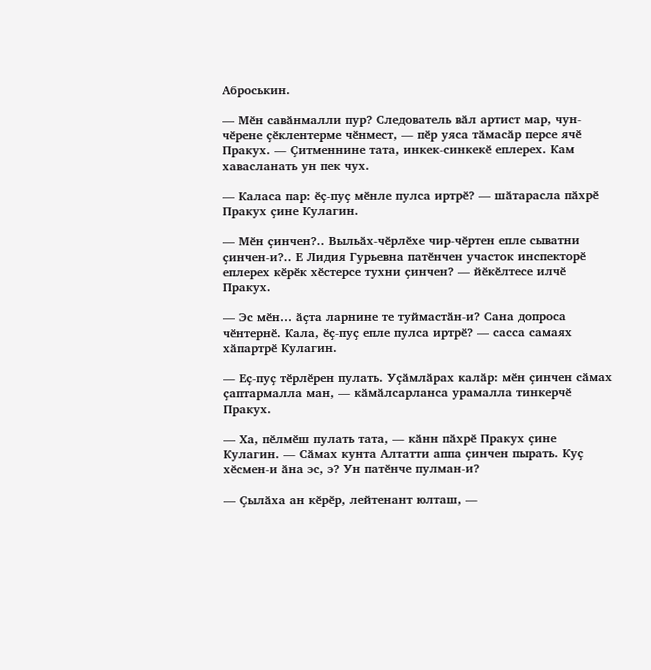Аброськин.

— Мӗн савӑнмалли пур? Следователь вӑл артист мар, чун-чӗрене ҫӗклентерме чӗнмест, ― пӗр уяса тӑмасӑр персе ячӗ Пракух. ― Ҫитменнине тата, инкек-синкекӗ еплерех. Кам хавасланать ун пек чух.

— Каласа пар: ӗҫ-пуҫ мӗнле пулса иртрӗ? — шӑтарасла пӑхрӗ Пракух ҫине Кулагин.

— Мӗн ҫинчен?.. Выльӑх-чӗрлӗхе чир-чӗртен епле сыватни ҫинчен-и?.. Е Лидия Гурьевна патӗнчен участок инспекторӗ еплерех кӗрӗк хӗстерсе тухни ҫинчен? — йӗкӗлтесе илчӗ Пракух.

— Эс мӗн… ӑҫта ларнине те туймастӑн-и? Сана допроса чӗнтернӗ. Кала, ӗҫ-пуҫ епле пулса иртрӗ? — сасса самаях хӑпартрӗ Кулагин.

― Еҫ-пуҫ тӗрлӗрен пулать. Уҫӑмлӑрах калӑр: мӗн ҫинчен сӑмах ҫаптармалла ман, ― кӑмӑлсарланса урамалла тинкерчӗ Пракух.

— Ха, пӗлмӗш пулать тата, ― кӑнн пӑхрӗ Пракух ҫине Кулагин. ― Сӑмах кунта Алтатти аппа ҫинчен пырать. Куҫ хӗсмен-и ӑна эс, э? Ун патӗнче пулман-и?

— Ҫылӑха ан кӗрӗр, лейтенант юлташ, ―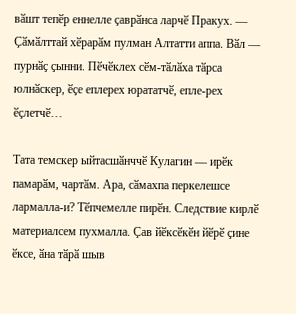вӑшт тепӗр еннелле ҫаврӑнса ларчӗ Пракух. ― Ҫӑмӑлттай хӗрарӑм пулман Алтатти аппа. Вӑл — пурнӑҫ ҫынни. Пӗчӗклех сӗм-тӑлӑха тӑрса юлнӑскер, ӗҫе еплерех юрататчӗ, епле-рех ӗҫлетчӗ…

Тата темскер ыйтасшӑнччӗ Кулагин — ирӗк памарӑм, чартӑм. Ара, сӑмахпа перкелешсе лармалла-и? Тӗпчемелле пирӗн. Следствие кирлӗ материалсем пухмалла. Ҫав йӗксӗкӗн йӗрӗ ҫине ӗксе, ӑна тӑрӑ шыв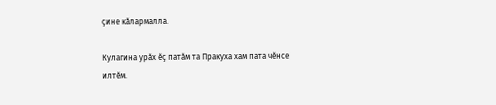ҫине кӑлармалла.

Кулагина урӑх ӗҫ патӑм та Пракуха хам пата чӗнсе илтӗм.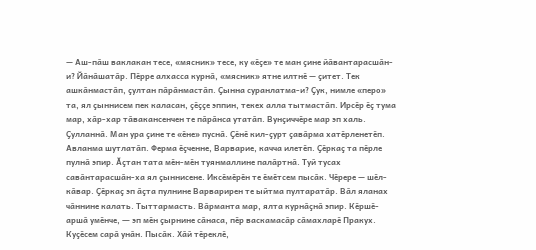— Аш-пӑш ваклакан тесе, «мясник» тесе, ку «ӗҫе» те ман ҫине йӑвантарасшӑн-и? Йӑнӑшатӑр. Пӗрре алхасса курнӑ, «мясник» ятне илтнӗ — ҫитет. Тек ашкӑнмастӑп, ҫултан пӑрӑнмастӑп. Ҫынна суранлатма-и? Ҫук, нимле «перо» та, ял ҫыннисем пек каласан, ҫӗҫҫе эппин, текех алла тытмастӑп. Ирсӗр ӗҫ тума мар, хӑр-хар тӑвакансенчен те пӑрӑнса утатӑп. Вунҫиччӗре мар эп халь. Ҫулланнӑ. Ман ура ҫине те «ӗне» пуснӑ. Ҫӗнӗ кил-ҫурт ҫавӑрма хатӗрленетӗп. Авланма шутлатӑп. Ферма ӗҫченне, Варварие, качча илетӗп. Ҫӗркаҫ та пӗрле пулнӑ эпир. Ӑҫтан тата мӗн-мӗн туянмаллине палӑртнӑ. Туй тусах савӑнтарасшӑн-ха ял ҫыннисене. Иксӗмӗрӗн те ӗмӗтсем пысӑк. Чӗрере — шӗл-кӑвар. Ҫӗркаҫ эп ӑҫта пулнине Варварирен те ыйтма пултаратӑр. Вӑл яланах чӑннине калать. Тыттармасть. Вӑрманта мар, ялта курнӑҫнӑ эпир. Кӗршӗ-аршӑ умӗнче, ― эп мӗн ҫырнине сӑнаса, пӗр васкамасӑр сӑмахларӗ Пракух. Куҫӗсем сарӑ унӑн. Пысӑк. Хӑй тӗреклӗ,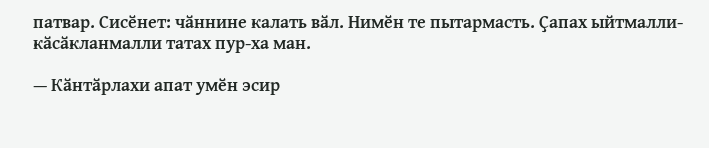патвар. Сисӗнет: чӑннине калать вӑл. Нимӗн те пытармасть. Ҫапах ыйтмалли-кӑсӑкланмалли татах пур-ха ман.

— Кӑнтӑрлахи апат умӗн эсир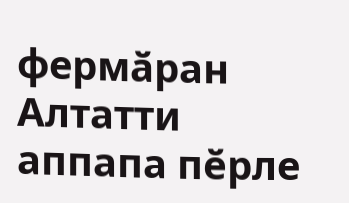фермӑран Алтатти аппапа пӗрле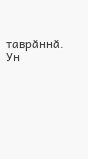таврӑннӑ. Ун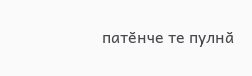патӗнче те пулнӑ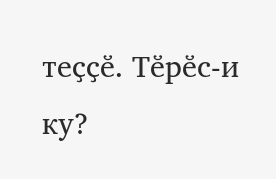теҫҫӗ. Тӗрӗс-и ку?